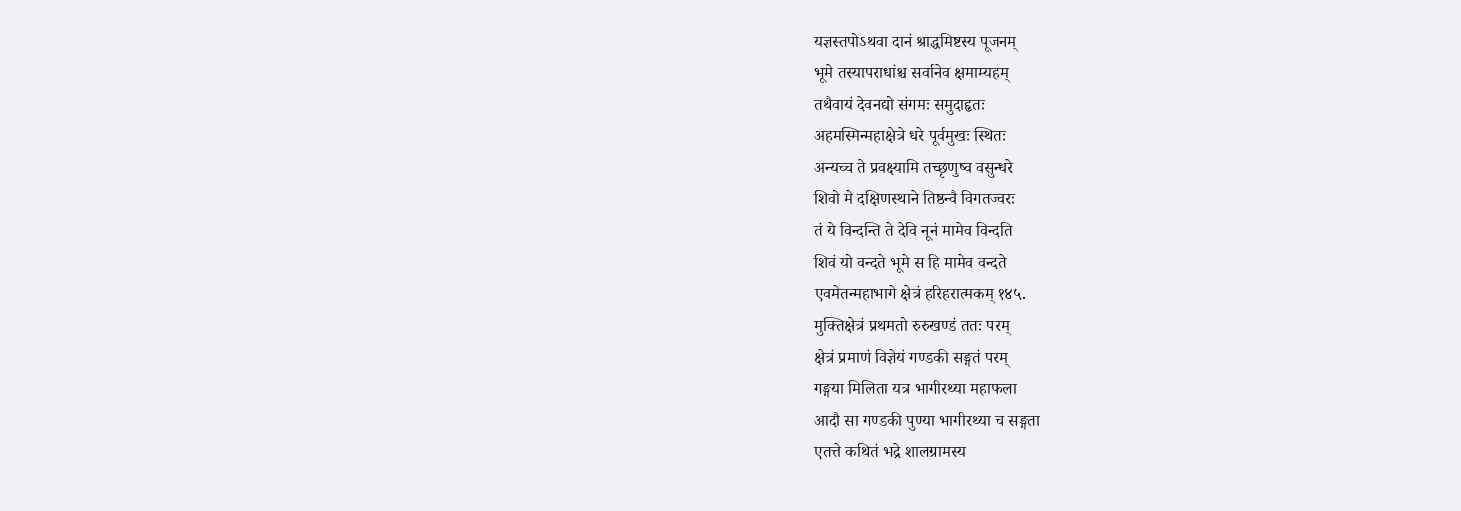यज्ञस्तपोऽथवा दानं श्राद्धमिष्टस्य पूजनम्
भूमे तस्यापराधांश्च सर्वानेव क्षमाम्यहम्
तथैवायं देवनद्यो संगमः समुदाहृतः
अहमस्मिन्महाक्षेत्रे धरे पूर्वमुखः स्थितः
अन्यच्च ते प्रवक्ष्यामि तच्छृणुष्व वसुन्धरे
शिवो मे दक्षिणस्थाने तिष्ठन्वै विगतज्वरः
तं ये विन्दन्ति ते देवि नूनं मामेव विन्दति
शिवं यो वन्दते भूमे स हि मामेव वन्दते
एवमेतन्महाभागे क्षेत्रं हरिहरात्मकम् १४५.
मुक्तिक्षेत्रं प्रथमतो रुरुखण्डं ततः परम्
क्षेत्रं प्रमाणं विज्ञेयं गण्डकी सङ्गतं परम्
गङ्गया मिलिता यत्र भागीरथ्या महाफला
आदौ सा गण्डकी पुण्या भागीरथ्या च सङ्गता
एतत्ते कथितं भद्रे शालग्रामस्य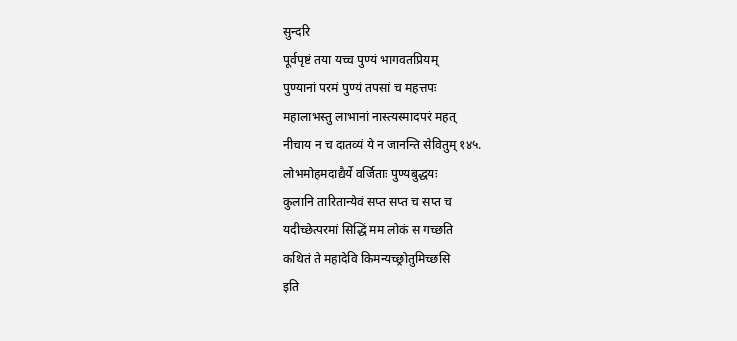सुन्दरि
पूर्वपृष्टं तया यच्च पुण्यं भागवतप्रियम्
पुण्यानां परमं पुण्यं तपसां च महत्तपः
महालाभस्तु लाभानां नास्त्यस्मादपरं महत्
नीचाय न च दातव्यं ये न जानन्ति सेवितुम् १४५.
लोभमोहमदाद्यैर्ये वर्जिताः पुण्यबुद्धयः
कुलानि तारितान्येवं सप्त सप्त च सप्त च
यदीच्छेत्परमां सिद्धिं मम लोकं स गच्छति
कथितं ते महादेवि किमन्यच्छ्रोतुमिच्छसि
इति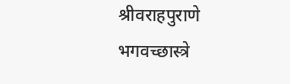श्रीवराहपुराणे भगवच्छास्त्रे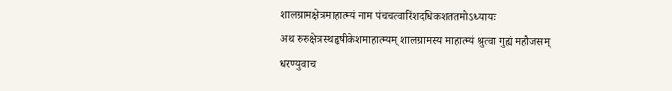शालग्रामक्षेत्रमाहात्म्यं नाम पंचचत्वारिंशदधिकशततमोऽध्यायः
अथ रुरुक्षेत्रस्थहृषीकेशमाहात्म्यम् शालग्रामस्य माहात्म्यं श्रुत्वा गुह्यं महौजसम्
धरण्युवाच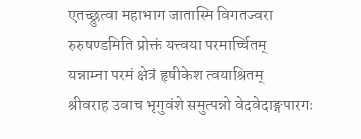एतच्छ्रुत्वा महाभाग जातास्मि विगतज्वरा
रुरुषण्डमिति प्रोक्तं यत्त्वया परमार्च्चितम्
यन्नाम्ना परमं क्षेत्रं हृषीकेश त्वयाश्रितम्
श्रीवराह उवाच भृगुवंशे समुत्पन्नो वेदवेदाङ्गपारगः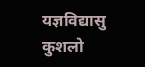यज्ञविद्यासु कुशलो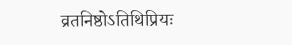व्रतनिष्ठोऽतिथिप्रियः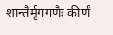शान्तैर्मृगगणैः कीर्णं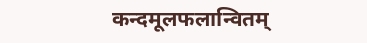कन्दमूलफलान्वितम्